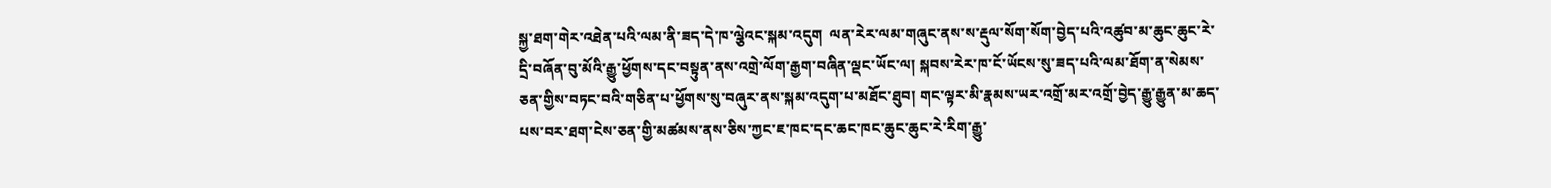སྐྱ་ཐག་གེར་འཐེན་པའི་ལམ་ནི་ཟད་དེ་ཁ་ལྕེའང་སྐམ་འདུག  ལན་རེར་ལམ་གཞུང་ནས་ས་རྡུལ་སོག་སོག་བྱེད་པའི་འཚུབ་མ་ཆུང་ཆུང་རེ་དྲི་བཞོན་བུ་མོའི་རྒྱུ་ཕྱོགས་དང་བསྟུན་ནས་འགྲེ་ལོག་རྒྱག་བཞིན་ལྡང་ཡོང་ལ། སྐབས་རེར་ཁ་ངོ་ཡོངས་སུ་ཟད་པའི་ལམ་ཐོག་ན་སེམས་ཅན་གྱིས་བཏང་བའི་གཅིན་པ་ཕྱོགས་སུ་བཞུར་ནས་སྐམ་འདུག་པ་མཐོང་ཐུབ། གང་ལྟར་མི་རྣམས་ཡར་འགྲོ་མར་འགྲོ་བྱེད་རྒྱུ་རྒྱུན་མ་ཆད་པས་བར་ཐག་ངེས་ཅན་གྱི་མཚམས་ནས་ཅིས་ཀྱང་ཇ་ཁང་དང་ཆང་ཁང་ཆུང་ཆུང་རེ་རིག་རྒྱུ་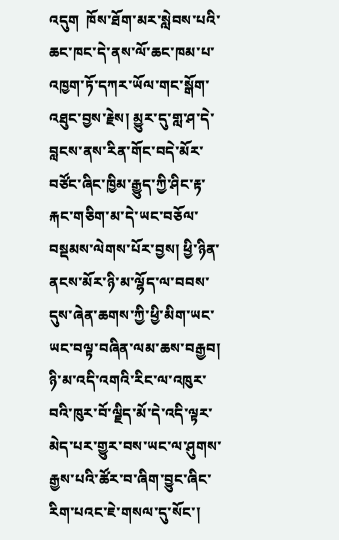འདུག  ཁོས་ཐོག་མར་སླེབས་པའི་ཆང་ཁང་དེ་ནས་ལོ་ཆང་ཁམ་པ་འཁྱག་ཏོ་དཀར་ཡོལ་གང་སྒོག་འཐུང་བྱས་རྗེས། མྱུར་དུ་གླ་ཤ་དེ་བླངས་ནས་རིན་གོང་བདེ་མོར་བཙོང་ཞིང་ཁྱིམ་རྒྱུད་ཀྱི་ཤིང་རྟ་རྐང་གཅིག་མ་དེ་ཡང་བཅོལ་བསྡམས་ལེགས་པོར་བྱས། ཕྱི་ཉིན་ནངས་མོར་ཉི་མ་ལྷོད་ལ་བབས་དུས་ཞེན་ཆགས་ཀྱི་ཕྱི་མིག་ཡང་ཡང་བལྟ་བཞིན་ལམ་ཆས་བརྒྱབ། ཉི་མ་འདི་འགའི་རིང་ལ་འཁུར་བའི་ཁུར་བོ་ལྗིད་མོ་དེ་འདི་ལྟར་མེད་པར་གྱུར་བས་ཡང་ལ་ཤུགས་རྒྱས་པའི་ཚོར་བ་ཞིག་བྱུང་ཞིང་རིག་པའང་ཇེ་གསལ་དུ་སོང་།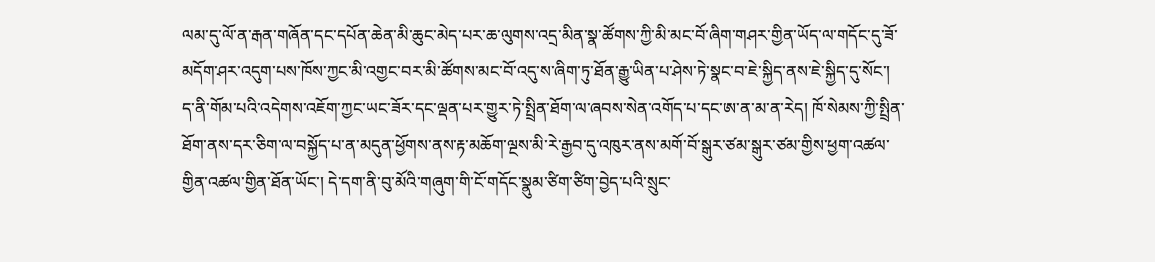ལམ་དུ་ལོ་ན་རྒན་གཞོན་དང་དཔོན་ཆེན་མི་ཆུང་མེད་པར་ཆ་ལུགས་འདྲ་མིན་སྣ་ཚོགས་ཀྱི་མི་མང་བོ་ཞིག་གཤར་གྱིན་ཡོད་ལ་གདོང་དུ་ཟོ་མདོག་ཤར་འདུག་པས་ཁོས་ཀྱང་མི་འགྱང་བར་མི་ཚོགས་མང་བོ་འདུ་ས་ཞིག་ཏུ་ཐོན་རྒྱུ་ཡིན་པ་ཤེས་ཏེ་སྣང་བ་ཇེ་སྐྱིད་ནས་ཇེ་སྐྱིད་དུ་སོང་། ད་ནི་གོམ་པའི་འདེགས་འཇོག་ཀྱང་ཡང་ཟོར་དང་ལྡན་པར་གྱུར་ཏེ་སྤྲིན་ཐོག་ལ་ཞབས་སེན་འགོད་པ་དང་ཨ་ན་མ་ན་རེད། ཁོ་སེམས་ཀྱི་སྤྲིན་ཐོག་ནས་དར་ཅིག་ལ་བསྐྱོད་པ་ན་མདུན་ཕྱོགས་ནས་རྟ་མཆོག་ལྔས་མི་རེ་རྒྱབ་དུ་འཁུར་ནས་མགོ་བོ་སྒུར་ཙམ་སྒུར་ཙམ་གྱིས་ཕྱག་འཚལ་གྱིན་འཚལ་གྱིན་ཐོན་ཡོང་། དེ་དག་ནི་བུ་མོའི་གཞུག་གི་ངོ་གདོང་སྣུམ་ཙིག་ཙིག་བྱེད་པའི་སྲུང་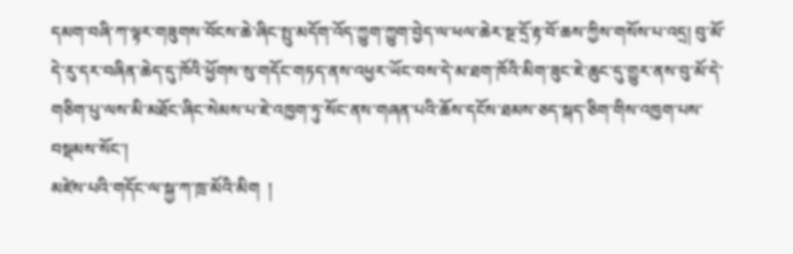དམག་བཞི་ཀ་ལྟར་གཟུགས་བོངས་ཆེ་ཞིང་སྤུ་མདོག་འོད་ཀྱུག་ཀྱུག་བྱེད་ལ་ཕལ་ཆེར་སྔ་དྲོ་རྟ་བོ་ཆས་ཀྱིས་གསོས་པ་འདྲ། བུ་མོ་དེ་རུ་དར་བཞིན་ཆེད་དུ་ཁོའི་ཕྱོགས་སུ་གདོང་གཏད་ནས་འཕྱར་ཡོང་བས་དེ་མ་ཐག་ཁོའི་མིག་ཟུང་ཇེ་ཆུང་དུ་གྱུར་ནས་བུ་མོ་དེ་གཅིག་པུ་ལས་མི་མཐོང་ཞིང་སེམས་པ་ཇེ་འཁྱག་ཏུ་སོང་ནས་གཞན་པའི་ཆོས་དངོས་ཐམས་ཅད་སྐད་ཅིག་གིས་འཁྱག་པས་བསྡམས་སོང་།
མཛེས་པའི་གདོང་ལ་སྐྱ་ཀ་ཁྲ་མོའི་མིག  །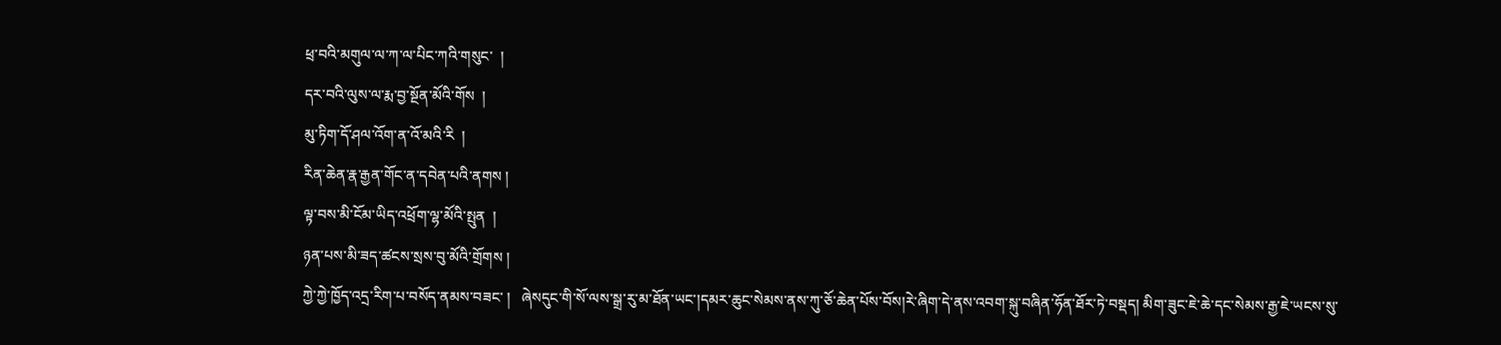ཕྲ་བའི་མགུལ་ལ་ཀ་ལ་པིང་ཀའི་གསུང་  །
དར་བའི་ལུས་ལ་རྨ་བྱ་སྔོན་མོའི་གོས  །
མུ་ཏིག་དོ་ཤལ་འོག་ན་འོ་མའི་རི  །
རིན་ཆེན་རྣ་རྒྱན་གོང་ན་དབེན་པའི་ནགས །
ལྟ་བས་མི་ངོམ་ཡིད་འཕྲོག་ལྷ་མོའི་སྤུན  །
ཉན་པས་མི་ཟད་ཚངས་སྲས་བུ་མོའི་གྲོགས །
ཀྱེ་ཀྱེ་ཁྱོད་འདྲ་རིག་པ་བསོད་ནམས་བཟང་ །   ཞེསདུང་གི་སོ་ལས་སྒྲ་རུ་མ་ཐོན་ཡང་།དམར་ཆུང་སེམས་ནས་ཀུ་ཅོ་ཆེན་པོས་བོས།རེ་ཞིག་དེ་ནས་འབག་སྐུ་བཞིན་ཧོན་ཐོར་ཏེ་བསྡད། མིག་ཟུང་ཇེ་ཆེ་དང་སེམས་རྒྱ་ཇེ་ཡངས་སུ་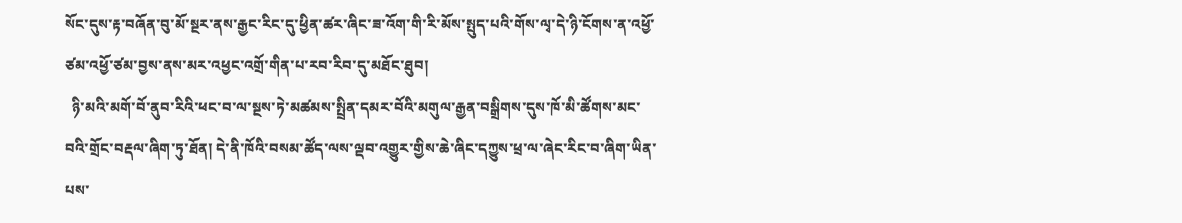སོང་དུས་རྟ་བཞོན་བུ་མོ་སྔར་ནས་རྒྱང་རིང་དུ་ཕྱིན་ཚར་ཞིང་ཟ་འོག་གི་རི་མོས་སྤུད་པའི་གོས་ལྭ་དེ་ཉི་ངོགས་ན་འཕྱོ་ཙམ་འཕྱོ་ཙམ་བྱས་ནས་མར་འཕྱང་འགྲོ་གིན་པ་རབ་རིབ་དུ་མཐོང་ཐུབ།
  ཉི་མའི་མགོ་བོ་ནུབ་རིའི་ཕང་བ་ལ་སྔས་ཏེ་མཚམས་སྤྲིན་དམར་བོའི་མགུལ་རྒྱན་བསྒྲིགས་དུས་ཁོ་མི་ཚོགས་མང་བའི་གྲོང་བརྡལ་ཞིག་ཏུ་ཐོན། དེ་ནི་ཁོའི་བསམ་ཚོད་ལས་ལྡབ་འགྱུར་གྱིས་ཆེ་ཞིང་དཀྱུས་ཕྲ་ལ་ཞེང་རིང་བ་ཞིག་ཡིན་པས་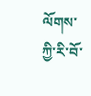ལོགས་ཀྱི་རི་བོ་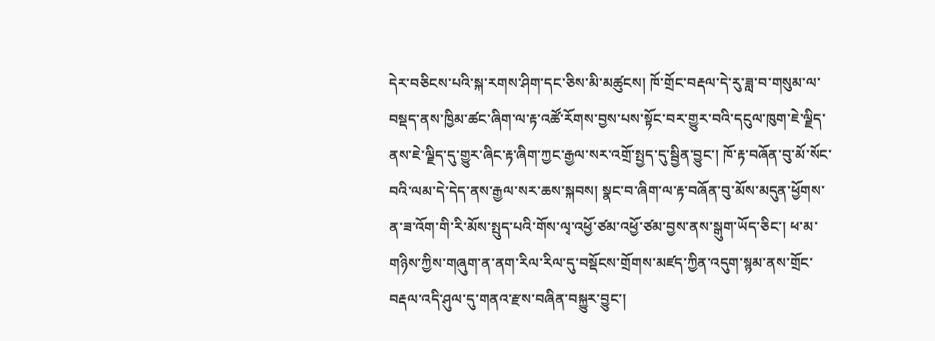དེར་བཅིངས་པའི་སྐ་རགས་ཤིག་དང་ཅིས་མི་མཚུངས། ཁོ་གྲོང་བརྡལ་དེ་རུ་ཟླ་བ་གསུམ་ལ་བསྡད་ནས་ཁྱིམ་ཚང་ཞིག་ལ་རྟ་འཚོ་རོགས་བྱས་པས་སྟོང་བར་གྱུར་བའི་དངུལ་ཁུག་ཇེ་ལྗིད་ནས་ཇེ་ལྗིད་དུ་གྱུར་ཞིང་རྟ་ཞིག་ཀྱང་རྒྱལ་སར་འགྲོ་སྤྱད་དུ་སྦྱིན་བྱུང་། ཁོ་རྟ་བཞོན་བུ་མོ་སོང་བའི་ལམ་དེ་དེད་ནས་རྒྱལ་སར་ཆས་སྐབས། སྣང་བ་ཞིག་ལ་རྟ་བཞོན་བུ་མོས་མདུན་ཕྱོགས་ན་ཟ་འོག་གི་རི་མོས་སྤུད་པའི་གོས་ལྭ་འཕྱོ་ཙམ་འཕྱོ་ཙམ་བྱས་ནས་སྒུག་ཡོད་ཅིང་། ཕ་མ་གཉིས་ཀྱིས་གཞུག་ན་ནག་རིལ་རིལ་དུ་བསྡོངས་གྲོགས་མཛད་ཀྱིན་འདུག་སྙམ་ནས་གྲོང་བརྡལ་འདི་ཤུལ་དུ་གནའ་རྫས་བཞིན་བསྐྱུར་བྱུང་།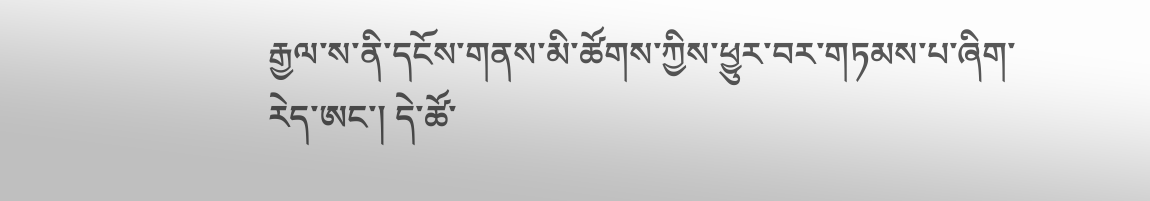རྒྱལ་ས་ནི་དངོས་གནས་མི་ཚོགས་ཀྱིས་ཕྱུར་བར་གཏམས་པ་ཞིག་རེད་ཨང་། དེ་ཚོ་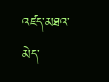འཛད་མཐའ་མེད་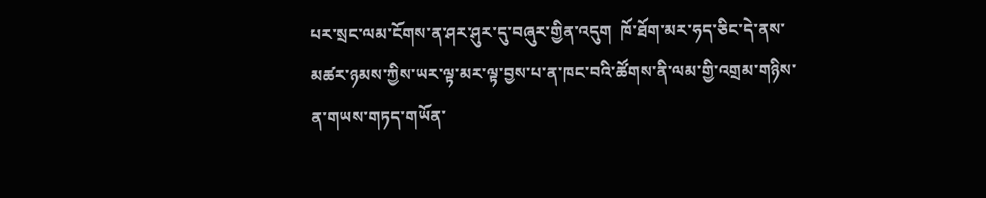པར་སྲང་ལམ་ངོགས་ན་ཤར་ཤུར་དུ་བཞུར་གྱིན་འདུག  ཁོ་ཐོག་མར་ཧད་ཅིང་དེ་ནས་མཚར་ཉམས་ཀྱིས་ཡར་ལྟ་མར་ལྟ་བྱས་པ་ན་ཁང་བའི་ཚོགས་ནི་ལམ་གྱི་འགྲམ་གཉིས་ན་གཡས་གཏད་གཡོན་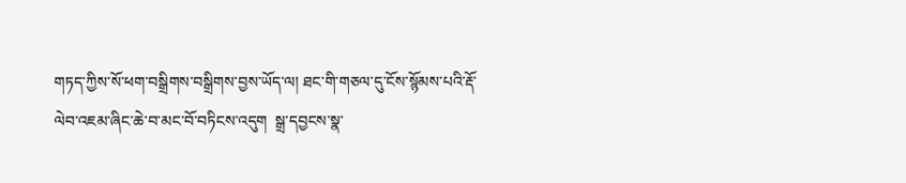གཏད་ཀྱིས་སོ་ཕག་བསྒྲིགས་བསྒྲིགས་བྱས་ཡོད་ལ། ཐང་གི་གཅལ་དུ་ངོས་སྙོམས་པའི་རྡོ་ལེབ་འཇམ་ཞིང་ཆེ་བ་མང་བོ་བཏིངས་འདུག  སྒྲ་དབྱངས་སྣ་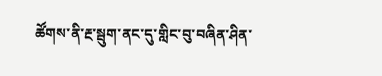ཚོགས་ནི་རྔ་སྦུག་ནང་དུ་གླིང་བུ་བཞིན་ཤིན་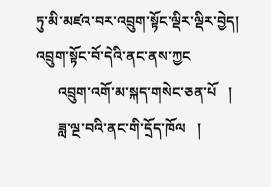ཏུ་མི་མཛའ་བར་འབྲུག་སྟོང་ལྡིར་ལྡིར་བྱེད། འབྲུག་སྟོང་བོ་དེའི་ནང་ནས་ཀྱང
      འབྲུག་འགོ་མ་སྐད་གསེང་ཅན་པོ   །
      ཟླ་ལྔ་བའི་ནང་གི་དྲོད་ཁོལ   །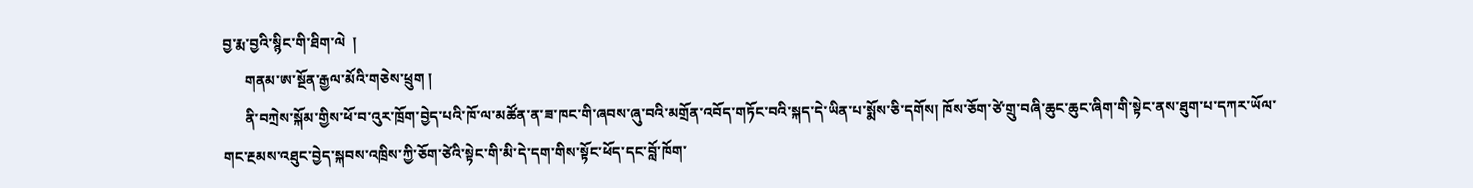བྱ་རྨ་བྱའི་སྙིང་གི་ཐིག་ལེ  །
      གནམ་ཨ་སྔོན་རྒྱལ་མོའི་གཅེས་ཕྲུག །
      ནི་བཀྲེས་སྐོམ་གྱིས་ཕོ་བ་འུར་ཁྲོག་བྱེད་པའི་ཁོ་ལ་མཚོན་ན་ཟ་ཁང་གི་ཞབས་ཞུ་བའི་མགྲོན་འབོད་གཏོང་བའི་སྐད་དེ་ཡིན་པ་སྨོས་ཅི་དགོས། ཁོས་ཅོག་ཙེ་གྲུ་བཞི་ཆུང་ཆུང་ཞིག་གི་སྟེང་ནས་ཐུག་པ་དཀར་ཡོལ་གང་རྔམས་འཐུང་བྱེད་སྐབས་འཁྲིས་ཀྱི་ཅོག་ཙེའི་སྟེང་གི་མི་དེ་དག་གིས་སྟོང་ཕོད་དང་བློ་ཁོག་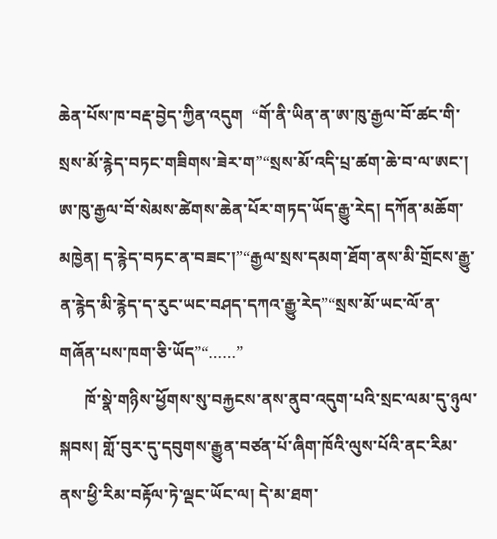ཆེན་པོས་ཁ་བརྡ་བྱེད་ཀྱིན་འདུག  “གོ་ནི་ཡིན་ན་ཨ་ཁུ་རྒྱལ་བོ་ཚང་གི་སྲས་མོ་རྙེད་བཏང་གཟིགས་ཟེར་ག”“སྲས་མོ་འདི་པྲ་ཚག་ཆེ་བ་ལ་ཨང་། ཨ་ཁུ་རྒྱལ་བོ་སེམས་ཚེགས་ཆེན་པོར་གཏད་ཡོད་རྒྱུ་རེད། དཀོན་མཆོག་མཁྱེན། ད་རྙེད་བཏང་ན་བཟང་།”“རྒྱལ་སྲས་དམག་ཐོག་ནས་མི་གྲོངས་རྒྱུ་ན་རྙེད་མི་རྙེད་ད་རུང་ཡང་བཤད་དཀའ་རྒྱུ་རེད”“སྲས་མོ་ཡང་ལོ་ན་གཞོན་པས་ཁག་ཅི་ཡོད”“……”
      ཁོ་སྣེ་གཉིས་ཕྱོགས་སུ་བརྐྱངས་ནས་ནུབ་འདུག་པའི་སྲང་ལམ་དུ་ཉུལ་སྐབས། གློ་བུར་དུ་དབུགས་རྒྱུན་བཙན་པོ་ཞིག་ཁོའི་ལུས་པོའི་ནང་རིམ་ནས་ཕྱི་རིམ་བརྟོལ་ཏེ་ལྡང་ཡོང་ལ། དེ་མ་ཐག་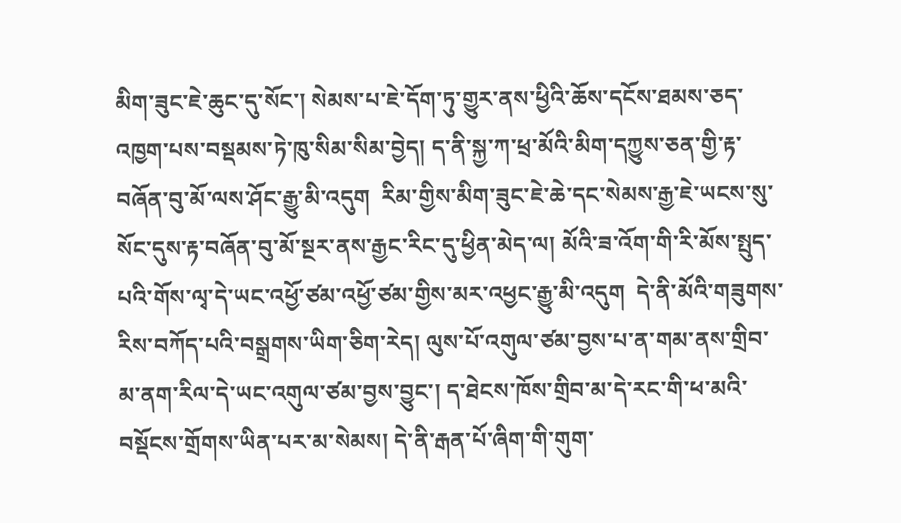མིག་ཟུང་ཇེ་ཆུང་དུ་སོང་། སེམས་པ་ཇེ་དོག་ཏུ་གྱུར་ནས་ཕྱིའི་ཆོས་དངོས་ཐམས་ཅད་འཁྱག་པས་བསྡམས་ཏེ་ཁུ་སིམ་སིམ་བྱེད། ད་ནི་སྐྱ་ཀ་ཕྲ་མོའི་མིག་དཀྱུས་ཅན་གྱི་རྟ་བཞོན་བུ་མོ་ལས་ཤོང་རྒྱུ་མི་འདུག  རིམ་གྱིས་མིག་ཟུང་ཇེ་ཆེ་དང་སེམས་རྒྱ་ཇེ་ཡངས་སུ་སོང་དུས་རྟ་བཞོན་བུ་མོ་སྔར་ནས་རྒྱང་རིང་དུ་ཕྱིན་མེད་ལ། མོའི་ཟ་འོག་གི་རི་མོས་སྤུད་པའི་གོས་ལྭ་དེ་ཡང་འཕྱོ་ཙམ་འཕྱོ་ཙམ་གྱིས་མར་འཕྱང་རྒྱུ་མི་འདུག  དེ་ནི་མོའི་གཟུགས་རིས་བཀོད་པའི་བསྒྲགས་ཡིག་ཅིག་རེད། ལུས་པོ་འགུལ་ཙམ་བྱས་པ་ན་གམ་ནས་གྲིབ་མ་ནག་རིལ་དེ་ཡང་འགུལ་ཙམ་བྱས་བྱུང་། ད་ཐེངས་ཁོས་གྲིབ་མ་དེ་རང་གི་ཕ་མའི་བསྡོངས་གྲོགས་ཡིན་པར་མ་སེམས། དེ་ནི་རྒན་པོ་ཞིག་གི་གུག་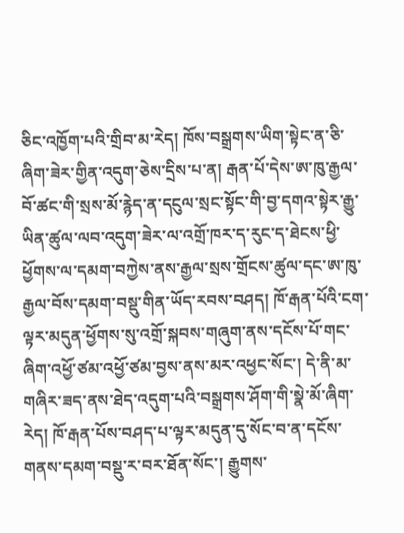ཅིང་འཁྱོག་པའི་གྲིབ་མ་རེད། ཁོས་བསྒྲགས་ཡིག་སྟེང་ན་ཅི་ཞིག་ཟེར་གྱིན་འདུག་ཅེས་དྲིས་པ་ན། རྒན་པོ་དེས་ཨ་ཁུ་རྒྱལ་བོ་ཚང་གི་སྲས་མོ་རྙེད་ན་དངུལ་སྲང་སྟོང་གི་བྱ་དགའ་སྟེར་རྒྱུ་ཡིན་ཚུལ་ལབ་འདུག་ཟེར་ལ་འགྲོ་ཁར་ད་རུང་ད་ཐེངས་ཕྱི་ཕྱོགས་ལ་དམག་བཀྱེས་ནས་རྒྱལ་སྲས་གྲོངས་ཚུལ་དང་ཨ་ཁུ་རྒྱལ་བོས་དམག་བསྡུ་གིན་ཡོད་རབས་བཤད། ཁོ་རྒན་པོའི་ངག་ལྟར་མདུན་ཕྱོགས་སུ་འགྲོ་སྐབས་གཞུག་ནས་དངོས་པོ་གང་ཞིག་འཕྱོ་ཙམ་འཕྱོ་ཙམ་བྱས་ནས་མར་འཕྱང་སོང་། དེ་ནི་མ་གཞིར་ཟད་ནས་ཐེད་འདུག་པའི་བསྒྲགས་ཤོག་གི་སྣེ་མོ་ཞིག་རེད། ཁོ་རྒན་པོས་བཤད་པ་ལྟར་མདུན་དུ་སོང་བ་ན་དངོས་གནས་དམག་བསྡུ་ར་བར་ཐོན་སོང་། རྒྱུགས་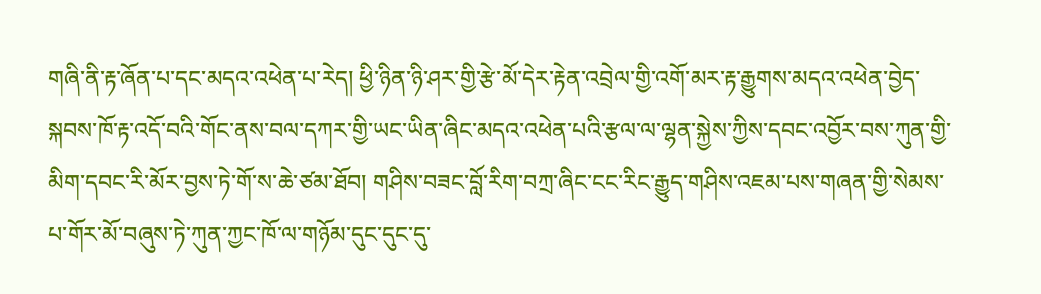གཞི་ནི་རྟ་ཞོན་པ་དང་མདའ་འཕེན་པ་རེད། ཕྱི་ཉིན་ཉི་ཤར་གྱི་རྩེ་མོ་དེར་རྟེན་འབྲེལ་གྱི་འགོ་མར་རྟ་རྒྱུགས་མདའ་འཕེན་བྱེད་སྐབས་ཁོ་རྟ་འདོ་བའི་གོང་ནས་བལ་དཀར་གྱི་ཡང་ཡིན་ཞིང་མདའ་འཕེན་པའི་རྩལ་ལ་ལྷན་སྐྱེས་ཀྱིས་དབང་འབྱོར་བས་ཀུན་གྱི་མིག་དབང་རི་མོར་བྱས་ཏེ་གོ་ས་ཆེ་ཙམ་ཐོབ། གཤིས་བཟང་བློ་རིག་བཀྲ་ཞིང་ངང་རིང་རྒྱུད་གཤིས་འཇམ་པས་གཞན་གྱི་སེམས་པ་གོར་མོ་བཞུས་ཏེ་ཀུན་ཀྱང་ཁོ་ལ་གཉོམ་དུང་དུང་དུ་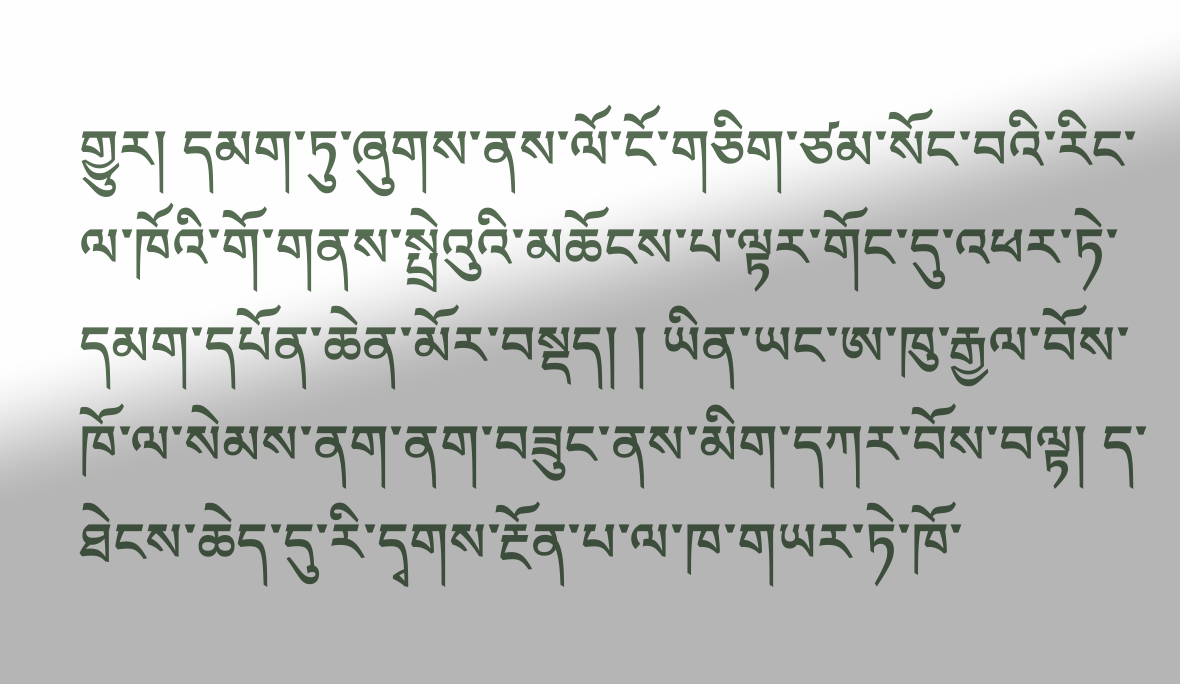གྱུར། དམག་ཏུ་ཞུགས་ནས་ལོ་ངོ་གཅིག་ཙམ་སོང་བའི་རིང་ལ་ཁོའི་གོ་གནས་སྤྲེའུའི་མཆོངས་པ་ལྟར་གོང་དུ་འཕར་ཏེ་དམག་དཔོན་ཆེན་མོར་བསྡད། ། ཡིན་ཡང་ཨ་ཁུ་རྒྱལ་བོས་ཁོ་ལ་སེམས་ནག་ནག་བཟུང་ནས་མིག་དཀར་བོས་བལྟ། ད་ཐེངས་ཆེད་དུ་རི་དྭགས་རྔོན་པ་ལ་ཁ་གཡར་ཏེ་ཁོ་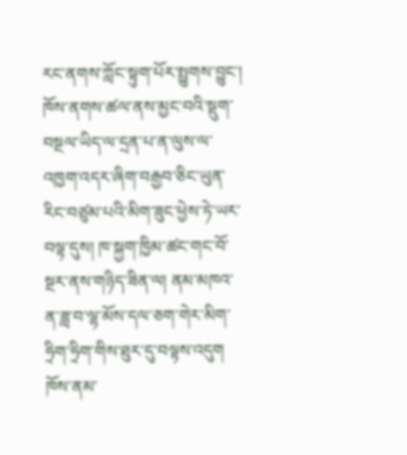རང་ནགས་ཀློང་སྟུག་པོར་སྤྱུགས་བྱུང་། ཁོས་ནགས་ཚལ་ནས་མྱང་བའི་སྡུག་བསྔལ་ཡིད་ལ་དྲན་པ་ན་ལུས་ལ་འཁྱག་འདར་ཞིག་བརྒྱབ་ཅིང་ཡུན་རིང་བཙུམ་པའི་མིག་ཟུང་ཕྱེས་ཏེ་ཡར་བལྟ་དུས། ཁ་སྐྱག་ཁྱིམ་ཚང་གང་བོ་སྔར་ནས་གཉིད་ཟིན་ལ། ནམ་མཁའ་ན་ཟླ་བ་ལྷ་མོས་དལ་ཅག་གེར་མིག་ཧྲིག་ཧྲིག་གིས་ཐུར་དུ་བལྟས་འདུག  ཁོས་ནམ་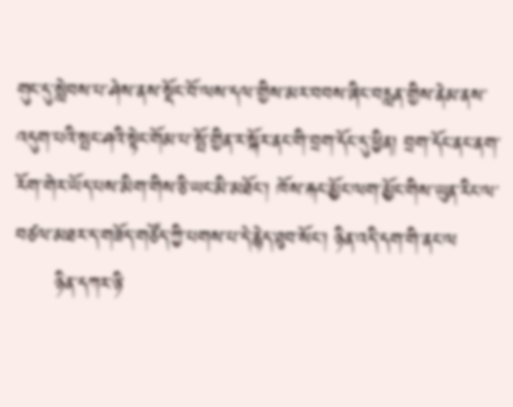གུང་དུ་སླེབས་པ་ཤེས་ནས་སྡོང་བོ་ལས་དལ་གྱིས་མར་བབས་ཞིང་བརླན་གྱིས་ནེམ་ནས་འདུག་པའི་སྤང་ཤའི་སྟེང་གོམ་པ་སྤོ་གྱིན་ར་སྐོར་ནང་གི་བྲག་དོང་དུ་ཕྱིན། བྲག་དོང་ནང་ནག་རོག་གེར་ཡོད་པས་མིག་གིས་ཅི་ཡང་མི་མཐོང་། ཁོས་རྐང་མྱོང་ལག་མྱོང་གིས་ཡུན་རིང་ལ་བཙལ་མཐར་ད་གཟོད་གཙོད་ཀྱི་པགས་པ་དེ་རྙེད་ཐུབ་སོང་། ཉིན་འདི་དག་གི་ནང་ལ
      ཉིན་དཀར་ཉི་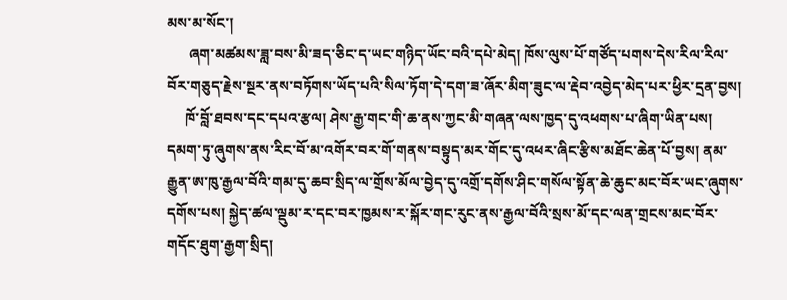མས་མ་སོང་།
      ཞག་མཚམས་ཟླ་བས་མི་ཟད་ཅིང་ད་ཡང་གཉིད་ཡོང་བའི་དཔེ་མེད། ཁོས་ལུས་པོ་གཙོད་པགས་དེས་རིལ་རིལ་བོར་གཅུད་རྗེས་སྔར་ནས་བཏོགས་ཡོད་པའི་སིལ་ཏོག་དེ་དག་ཟ་ཞོར་མིག་ཟུང་ལ་རྡེབ་འབྱེད་མེད་པར་ཕྱིར་དྲན་བྱས།
     ཁོ་བློ་ཐབས་དང་དཔའ་རྩལ། ཤེས་རྒྱ་གང་གི་ཆ་ནས་ཀྱང་མི་གཞན་ལས་ཁྱད་དུ་འཕགས་པ་ཞིག་ཡིན་པས། དམག་ཏུ་ཞུགས་ནས་རིང་བོ་མ་འགོར་བར་གོ་གནས་བསྟུད་མར་གོང་དུ་འཕར་ཞིང་རྩིས་མཐོང་ཆེན་པོ་བྱས། ནམ་རྒྱུན་ཨ་ཁུ་རྒྱལ་བོའི་གམ་དུ་ཆབ་སྲིད་ལ་གྲོས་མོལ་བྱེད་དུ་འགྲོ་དགོས་ཤིང་གསོལ་སྟོན་ཆེ་ཆུང་མང་བོར་ཡང་ཞུགས་དགོས་པས། སྐྱེད་ཚལ་ལྡུམ་ར་དང་བར་ཁྱམས་ར་སྐོར་གང་རུང་ནས་རྒྱལ་བོའི་སྲས་མོ་དང་ལན་གྲངས་མང་བོར་གདོང་ཐུག་རྒྱག་སྲིད།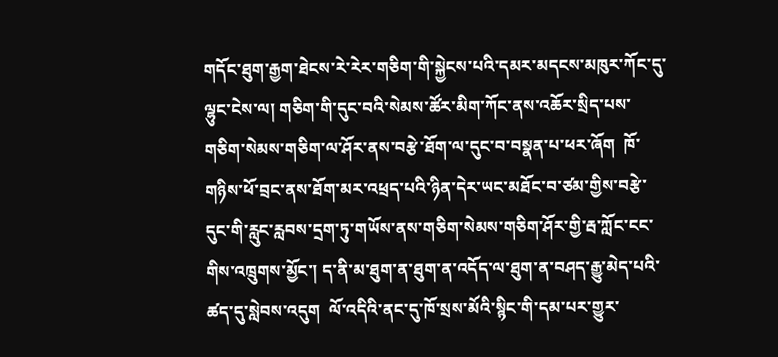གདོང་ཐུག་རྒྱག་ཐེངས་རེ་རེར་གཅིག་གི་སྐྱེངས་པའི་དམར་མདངས་མཁུར་ཀོང་དུ་ལྷུང་ངེས་ལ། གཅིག་གི་དུང་བའི་སེམས་ཚོར་མིག་ཀོང་ནས་འཆོར་སྲིད་པས་གཅིག་སེམས་གཅིག་ལ་ཤོར་ནས་བརྩེ་ཐོག་ལ་དུང་བ་བསྣན་པ་ཕར་ཞོག  ཁོ་གཉིས་ཕོ་བྲང་ནས་ཐོག་མར་འཕྲད་པའི་ཉིན་དེར་ཡང་མཐོང་བ་ཙམ་གྱིས་བརྩེ་དུང་གི་རླུང་རླབས་དྲག་ཏུ་གཡོས་ནས་གཅིག་སེམས་གཅིག་ཤོར་གྱི་རྦ་ཀློང་ངང་གིས་འཁྲུགས་མྱོང་། ད་ནི་མ་ཐུག་ན་ཐུག་ན་འདོད་ལ་ཐུག་ན་བཤད་རྒྱུ་མེད་པའི་ཚད་དུ་སླེབས་འདུག  ལོ་འདིའི་ནང་དུ་ཁོ་སྲས་མོའི་སྙིང་གི་དམ་པར་གྱུར་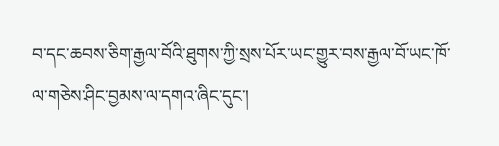བ་དང་ཆབས་ཅིག་རྒྱལ་བོའི་ཐུགས་ཀྱི་སྲས་པོར་ཡང་གྱུར་བས་རྒྱལ་བོ་ཡང་ཁོ་ལ་གཅེས་ཤིང་བྱམས་ལ་དགའ་ཞིང་དུང་།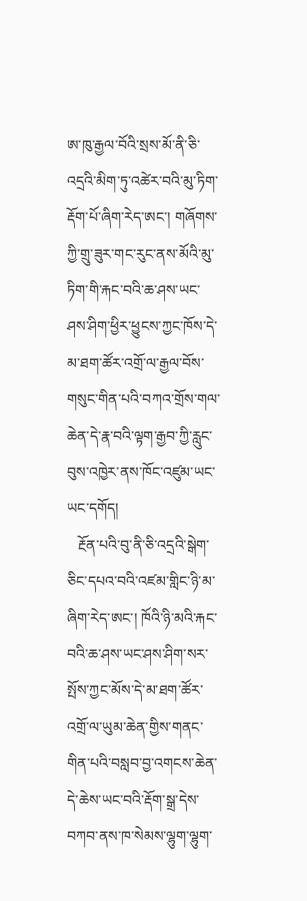ཨ་ཁུ་རྒྱལ་བོའི་སྲས་མོ་ནི་ཅི་འདྲའི་མིག་ཏུ་འཚེར་བའི་མུ་ཏིག་རྡོག་པོ་ཞིག་རེད་ཨང་། གཞོགས་ཀྱི་གྲུ་ཟུར་གང་རུང་ནས་མོའི་མུ་ཏིག་གི་རྐང་བའི་ཆ་ཤས་ཡང་ཤས་ཤིག་ཕྱིར་ཕྱུངས་ཀྱང་ཁོས་དེ་མ་ཐག་ཚོར་འགྲོ་ལ་རྒྱལ་བོས་གསུང་གིན་པའི་བཀའ་གྲོས་གལ་ཆེན་དེ་རྣ་བའི་ལྟག་རྒྱབ་ཀྱི་རླུང་བུས་འཁྱེར་ནས་ཁོང་འཛུམ་ཡང་ཡང་དགོད།
   རྔོན་པའི་བུ་ནི་ཅི་འདྲའི་སྒེག་ཅིང་དཔའ་བའི་འཛམ་གླིང་ཉི་མ་ཞིག་རེད་ཨང་། ཁོའི་ཉི་མའི་རྐང་བའི་ཆ་ཤས་ཡང་ཤས་ཤིག་སར་སྤོས་ཀྱང་མོས་དེ་མ་ཐག་ཚོར་འགྲོ་ལ་ཡུམ་ཆེན་གྱིས་གནང་གིན་པའི་བསླབ་བྱ་འགངས་ཆེན་དེ་ཆེས་ཡང་བའི་རྡོག་སྒྲ་དེས་བཀབ་ནས་ཁ་སེམས་ལྷུག་ལྷུག་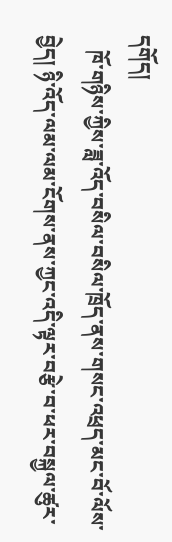དགོད།
   ཁོ་གཉིས་ཀྱིས་ཟླ་འོད་བསིལ་བསིལ་ཁྲོད་ནས་གསང་འཕྲད་མང་བོ་ལོས་བྱེད། ཉི་འོད་ལམ་ལམ་ངོགས་ནས་ཀྱང་འདི་ལྟར་བརྩེ་བ་ཕར་བསྐྱལ་ཚུར་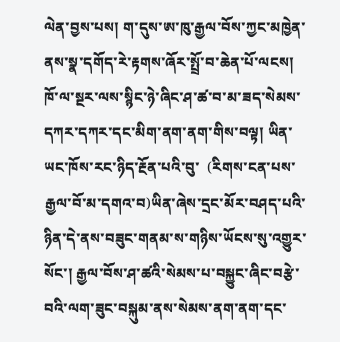ལེན་བྱས་པས། ག་དུས་ཨ་ཁུ་རྒྱལ་བོས་ཀྱང་མཁྱེན་ནས་སྣ་དགོད་རེ་རྟགས་ཞོར་སྤྲོ་བ་ཆེན་པོ་ལངས། ཁོ་ལ་སྔར་ལས་སྙིང་ཉེ་ཞིང་ཤ་ཚ་བ་མ་ཟད་སེམས་དཀར་དཀར་དང་མིག་ནག་ནག་གིས་བལྟ། ཡིན་ཡང་ཁོས་རང་ཉིད་རྔོན་པའི་བུ་  (རིགས་ངན་པས་རྒྱལ་བོ་མ་དགའ་བ)ཡིན་ཞེས་དྲང་མོར་བཤད་པའི་ཉིན་དེ་ནས་བཟུང་གནམ་ས་གཉིས་ཡོངས་སུ་འགྱུར་སོང་། རྒྱལ་བོས་ཤ་ཚའི་སེམས་པ་བསྐྱུང་ཞིང་བརྩེ་བའི་ལག་ཟུང་བསྐུམ་ནས་སེམས་ནག་ནག་དང་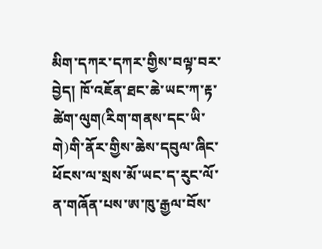མིག་དཀར་དཀར་གྱིས་བལྟ་བར་བྱེད། ཁོ་འཇོན་ཐང་ཆེ་ཡང་ཀ་རྟ་ཚེག་ལུག(རིག་གནས་དང་ཡི་གེ)གི་ནོར་གྱིས་ཆེས་དབུལ་ཞིང་ཕོངས་ལ་སྲས་མོ་ཡང་ད་རུང་ལོ་ན་གཞོན་པས་ཨ་ཁུ་རྒྱལ་བོས་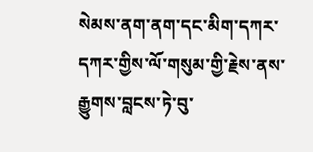སེམས་ནག་ནག་དང་མིག་དཀར་དཀར་གྱིས་ལོ་གསུམ་གྱི་རྗེས་ནས་རྒྱུགས་བླངས་ཏེ་བུ་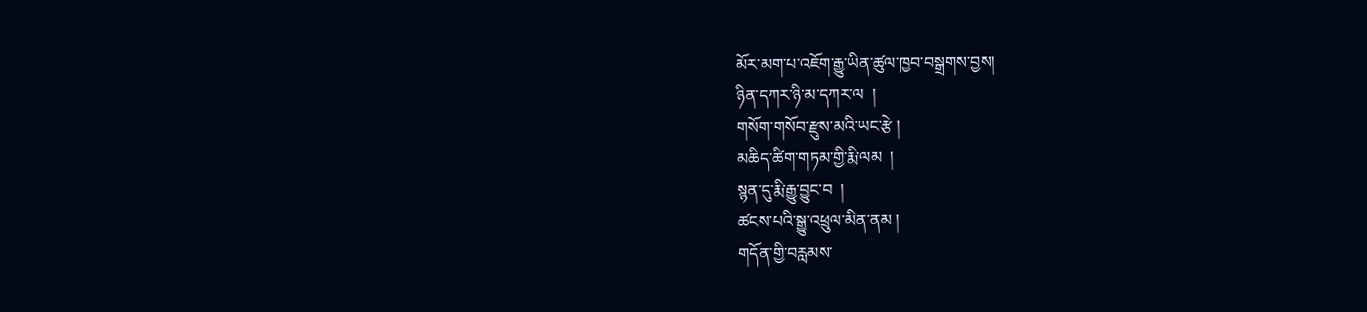མོར་མག་པ་འཇོག་རྒྱུ་ཡིན་ཚུལ་ཁྱབ་བསྒྲགས་བྱས།
ཉིན་དཀར་ཉི་མ་དཀར་ལ  །
གསོག་གསོབ་རྫུས་མའི་ཡང་རྩེ །
མཆིད་ཚིག་གཏམ་གྱི་རྨི་ལམ  །
སྙན་དུ་རྨི་རྒྱུ་བྱུང་བ  །
ཚངས་པའི་སྒྱུ་འཕྲུལ་མིན་ནམ །
གདོན་གྱི་བརླམས་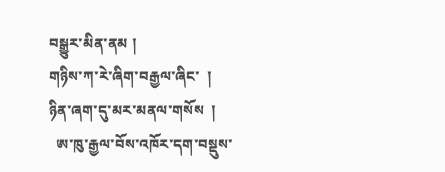བསྒྱུར་མིན་ནམ །
གཉིས་ཀ་རེ་ཞིག་བརྒྱལ་ཞིང་  །
ཉིན་ཞག་དུ་མར་མནལ་གསོས  །
  ཨ་ཁུ་རྒྱལ་བོས་འཁོར་དག་བསྡུས་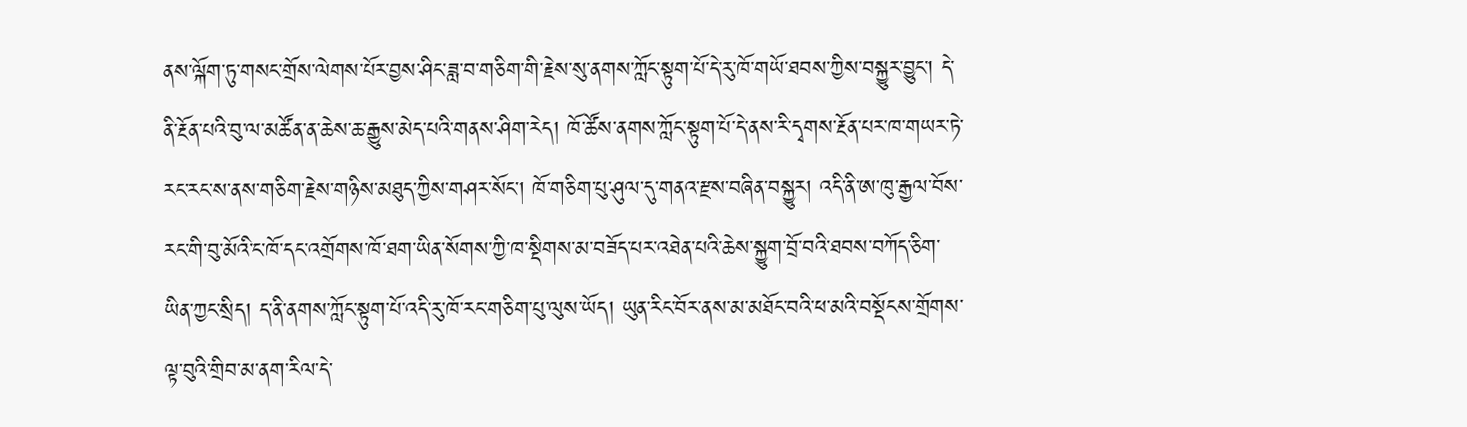ནས་ལྐོག་ཏུ་གསང་གྲོས་ལེགས་པོར་བྱས་ཤིང་ཟླ་བ་གཅིག་གི་རྗེས་སུ་ནགས་ཀློང་སྟུག་པོ་དེ་རུ་ཁོ་གཡོ་ཐབས་ཀྱིས་བསྐྱུར་བྱུང་། དེ་ནི་རྔོན་པའི་བུ་ལ་མཚོན་ན་ཆེས་ཆ་རྒྱུས་མེད་པའི་གནས་ཤིག་རེད། ཁོ་ཚོས་ནགས་ཀློང་སྟུག་པོ་དེ་ནས་རི་དྭགས་རྔོན་པར་ཁ་གཡར་ཏེ་རང་རང་ས་ནས་གཅིག་རྗེས་གཉིས་མཐུད་ཀྱིས་གཤར་སོང་། ཁོ་གཅིག་པུ་ཤུལ་དུ་གནའ་རྫས་བཞིན་བསྐྱུར། འདི་ནི་ཨ་ཁུ་རྒྱལ་བོས་རང་གི་བུ་མོའི་ང་ཁོ་དང་འགྲོགས་ཁོ་ཐག་ཡིན་སོགས་ཀྱི་ཁ་སྡིགས་མ་བཟོད་པར་འཐེན་པའི་ཆེས་སྐྱུག་བྲོ་བའི་ཐབས་བཀོད་ཅིག་ཡིན་ཀྱང་སྲིད། ད་ནི་ནགས་ཀློང་སྟུག་པོ་འདི་རུ་ཁོ་རང་གཅིག་པུ་ལུས་ཡོད། ཡུན་རིང་བོར་ནས་མ་མཐོང་བའི་ཕ་མའི་བསྡོངས་གྲོགས་ལྟ་བུའི་གྲིབ་མ་ནག་རིལ་དེ་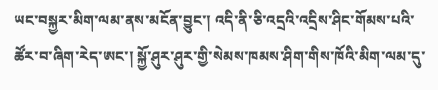ཡང་བསྐྱར་མིག་ལམ་ནས་མངོན་བྱུང་། འདི་ནི་ཅི་འདྲའི་འདྲིས་ཤིང་གོམས་པའི་ཚོར་བ་ཞིག་རེད་ཨང་། སྐྱོ་ཤུར་ཤུར་གྱི་སེམས་ཁམས་ཤིག་གིས་ཁོའི་མིག་ལམ་དུ་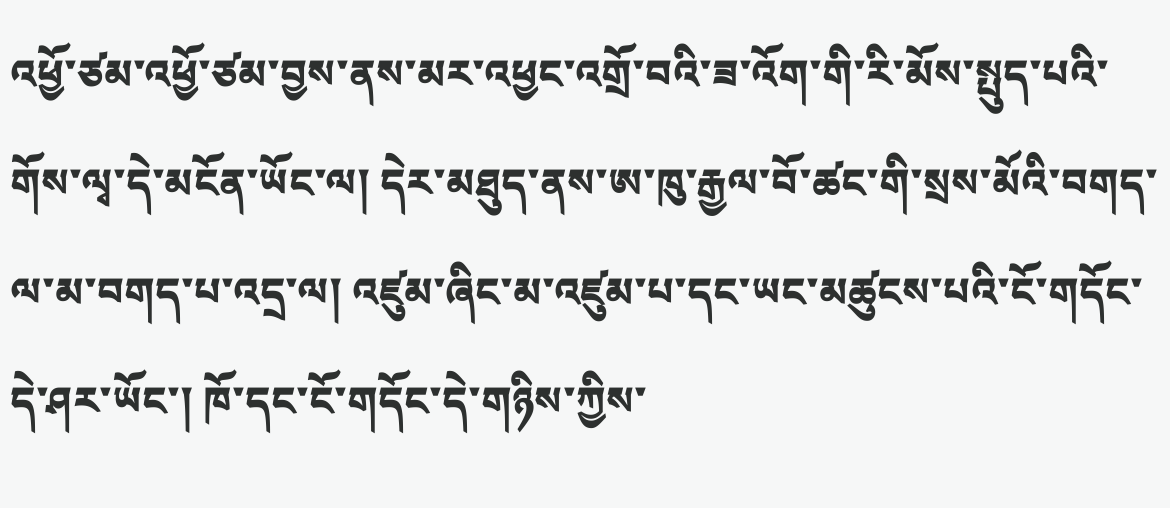འཕྱོ་ཙམ་འཕྱོ་ཙམ་བྱས་ནས་མར་འཕྱང་འགྲོ་བའི་ཟ་འོག་གི་རི་མོས་སྤུད་པའི་གོས་ལྭ་དེ་མངོན་ཡོང་ལ། དེར་མཐུད་ནས་ཨ་ཁུ་རྒྱལ་བོ་ཚང་གི་སྲས་མོའི་བགད་ལ་མ་བགད་པ་འདྲ་ལ། འཛུམ་ཞིང་མ་འཛུམ་པ་དང་ཡང་མཚུངས་པའི་ངོ་གདོང་དེ་ཤར་ཡོང་། ཁོ་དང་ངོ་གདོང་དེ་གཉིས་ཀྱིས་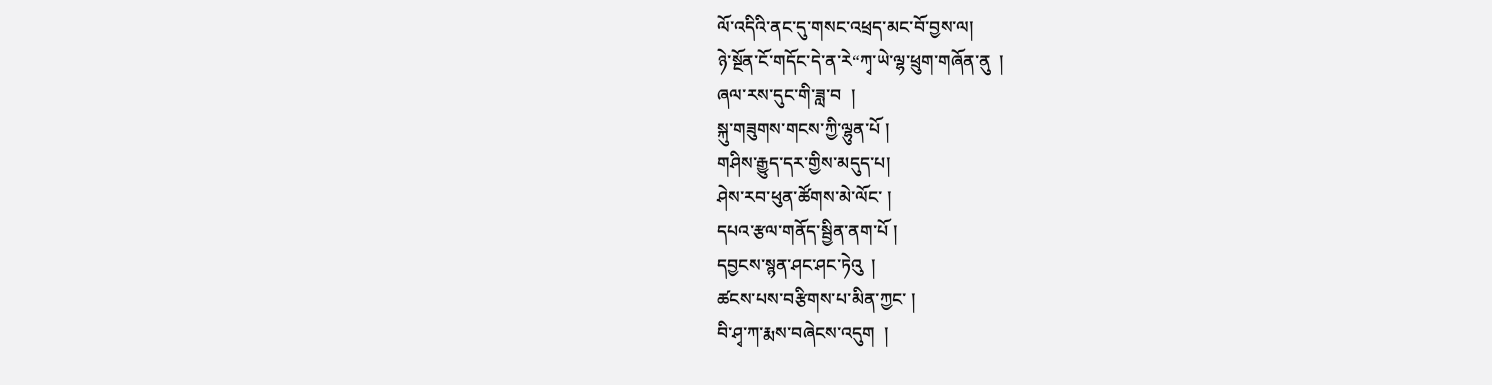ལོ་འདིའི་ནང་དུ་གསང་འཕྲད་མང་བོ་བྱས་ལ།
ཉེ་སྔོན་ངོ་གདོང་དེ་ན་རེ“ཀྭ་ཡེ་ལྷ་ཕྲུག་གཞོན་ནུ  །
ཞལ་རས་དུང་གི་ཟླ་བ  །
སྐུ་གཟུགས་གངས་ཀྱི་ལྷུན་པོ །
གཤིས་རྒྱུད་དར་གྱིས་མདུད་པ།
ཤེས་རབ་ཕུན་ཚོགས་མེ་ལོང་ །
དཔའ་རྩལ་གནོད་སྦྱིན་ནག་པོ །
དབྱངས་སྙན་ཤང་ཤང་ཏེའུ  །
ཚངས་པས་བརྩིགས་པ་མིན་ཀྱང་ །
བི་ཤྭ་ཀ་རྨས་བཞེངས་འདུག  །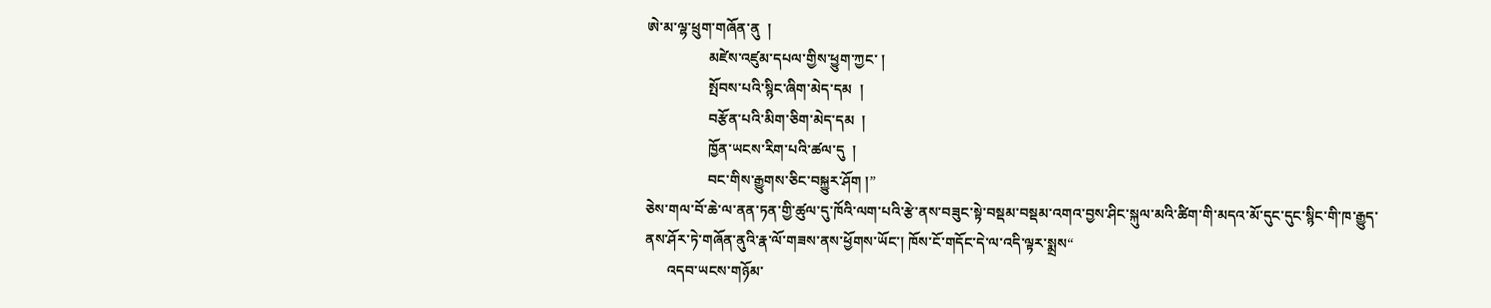ཨེ་མ་ལྷ་ཕྲུག་གཞོན་ནུ  །
                 མཛེས་འཛུམ་དཔལ་གྱིས་ཕྱུག་ཀྱང་ །
                 སྤོབས་པའི་སྙིང་ཞིག་མེད་དམ  །
                 བརྩོན་པའི་མིག་ཅིག་མེད་དམ  །
                 ཁྱོན་ཡངས་རིག་པའི་ཚལ་དུ  །
                 བང་གིས་རྒྱུགས་ཅིང་བསྐྱུར་ཤོག །”
ཅེས་གལ་བོ་ཆེ་ལ་ནན་ཏན་གྱི་ཚུལ་དུ་ཁོའི་ལག་པའི་རྩེ་ནས་བཟུང་སྟེ་བསྡམ་བསྡམ་འགའ་བྱས་ཤིང་སྐུལ་མའི་ཚིག་གི་མདའ་མོ་དུང་དུང་སྙིང་གི་ཁ་རྒྱུད་ནས་ཤོར་ཏེ་གཞོན་ནུའི་རྣ་ལོ་གཟས་ནས་ཕྱོགས་ཡོང་། ཁོས་ངོ་གདོང་དེ་ལ་འདི་ལྟར་སྨྲས“
      འདབ་ཡངས་གཉོམ་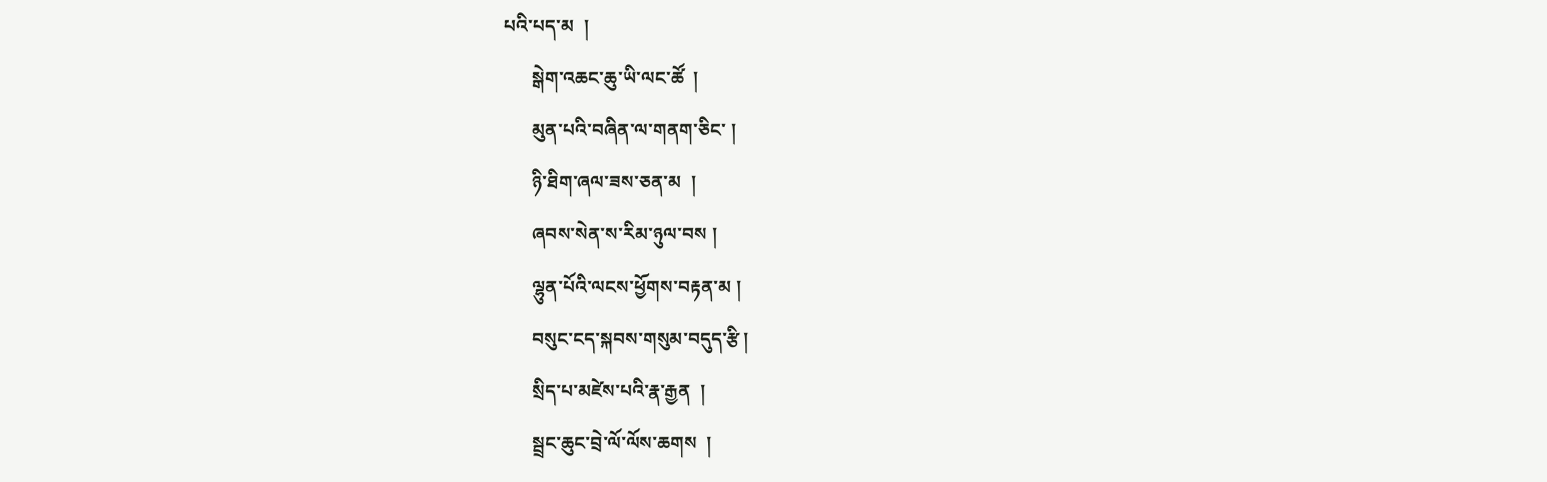པའི་པད་མ  །
      སྒེག་འཆང་ཆུ་ཡི་ལང་ཚོ  །
      མུན་པའི་བཞིན་ལ་གནག་ཅིང་ །
      ཉི་ཐིག་ཞལ་ཟས་ཅན་མ  །
      ཞབས་སེན་ས་རིམ་ཉུལ་བས །
      ལྷུན་པོའི་ལངས་ཕྱོགས་བརྟན་མ །
      བསུང་ངད་སྐབས་གསུམ་བདུད་རྩི །
      སྲིད་པ་མཛེས་པའི་རྣ་རྒྱན  །
      སྦྲང་ཆུང་བྲེ་ལོ་ལོས་ཆགས  །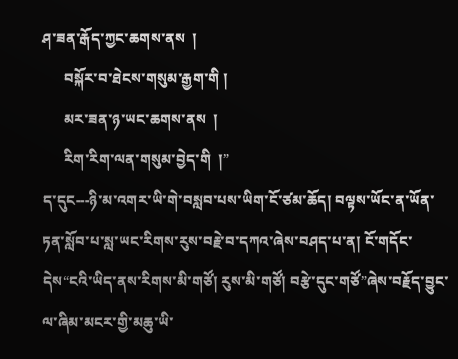ཤ་ཟན་རྒོད་ཀྱང་ཆགས་ནས  །
      བསྐོར་བ་ཐེངས་གསུམ་རྒྱག་གི །
      མར་ཟན་ཉ་ཡང་ཆགས་ནས  །
      རིག་རིག་ལན་གསུམ་བྱེད་གི  །”
ད་དུང---ཉི་མ་འགར་ཡི་གེ་བསླབ་པས་ཡིག་ངོ་ཙམ་ཆོད། བལྟས་ཡོང་ན་ཡོན་ཏན་སློབ་པ་སླ་ཡང་རིགས་རུས་བརྗེ་བ་དཀའ་ཞེས་བཤད་པ་ན། ངོ་གདོང་དེས“ངའི་ཡིད་ནས་རིགས་མི་གཙོ། རུས་མི་གཙོ། བརྩེ་དུང་གཙོ”ཞེས་བརྗོད་བྱུང་ལ་ཞིམ་མངར་གྱི་མཆུ་ཡི་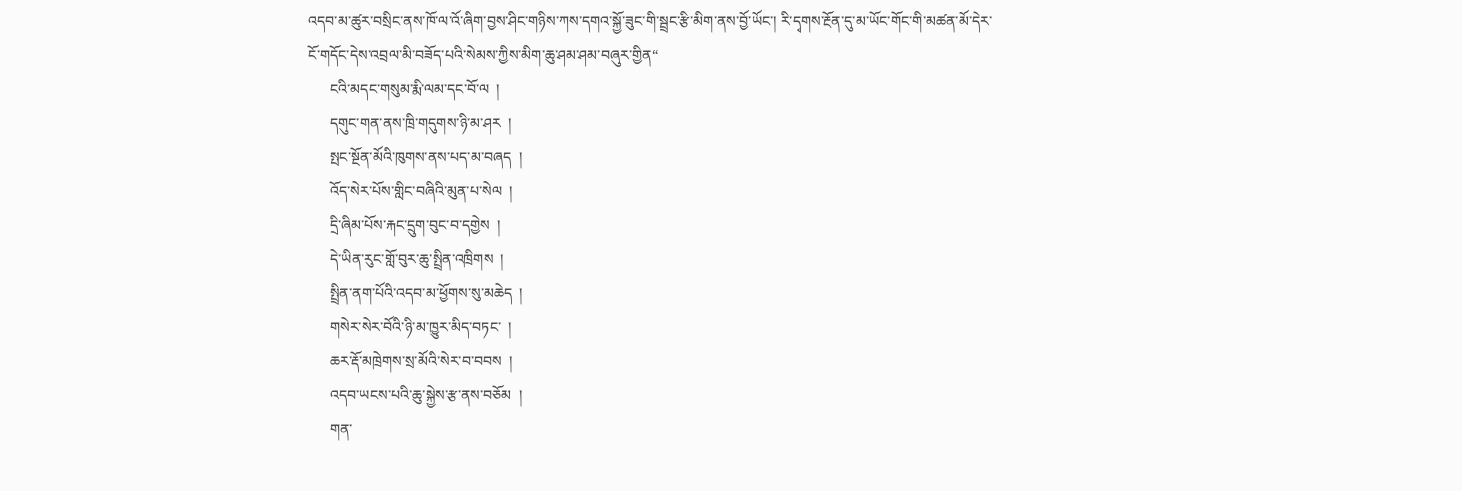འདབ་མ་ཚུར་བསྲིང་ནས་ཁོ་ལ་འོ་ཞིག་བྱས་ཤིང་གཉིས་ཀས་དགའ་སྐྱོ་ཟུང་གི་སྦྲང་རྩི་མིག་ནས་བྱོ་ཡོང་། རི་དྭགས་རྔོན་དུ་མ་ཡོང་གོང་གི་མཚན་མོ་དེར་ངོ་གདོང་དེས་འབྲལ་མི་བཟོད་པའི་སེམས་ཀྱིས་མིག་ཆུ་ཤམ་ཤམ་བཞུར་གྱིན“
      ངའི་མདང་གསུམ་རྨི་ལམ་དང་བོ་ལ  །
      དགུང་གན་ནས་ཁྲི་གདུགས་ཉི་མ་ཤར  །
      སྤང་སྔོན་མོའི་ཁུགས་ནས་པད་མ་བཞད  །
      འོད་སེར་པོས་གླིང་བཞིའི་མུན་པ་སེལ  །
      དྲི་ཞིམ་པོས་རྐང་དྲུག་བུང་བ་དགྱེས  །
      དེ་ཡིན་རུང་གློ་བུར་ཆུ་སྤྲིན་འཁྲིགས  །
      སྤྲིན་ནག་པོའི་འདབ་མ་ཕྱོགས་སུ་མཆེད  །
      གསེར་སེར་བོའི་ཉི་མ་ཁྱུར་མིད་བཏང་  །
      ཆར་རྡོ་མཁྲེགས་སྲ་མོའི་སེར་བ་བབས  །
      འདབ་ཡངས་པའི་ཆུ་སྐྱེས་རྩ་ནས་བཅོམ  །
      གན་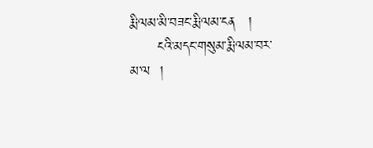རྨི་ལམ་མི་བཟང་རྨི་ལམ་ངན   །
      ངའི་མདང་གསུམ་རྨི་ལམ་བར་མ་ལ  །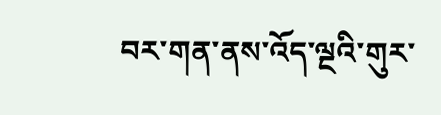བར་གན་ནས་འོད་ལྔའི་གུར་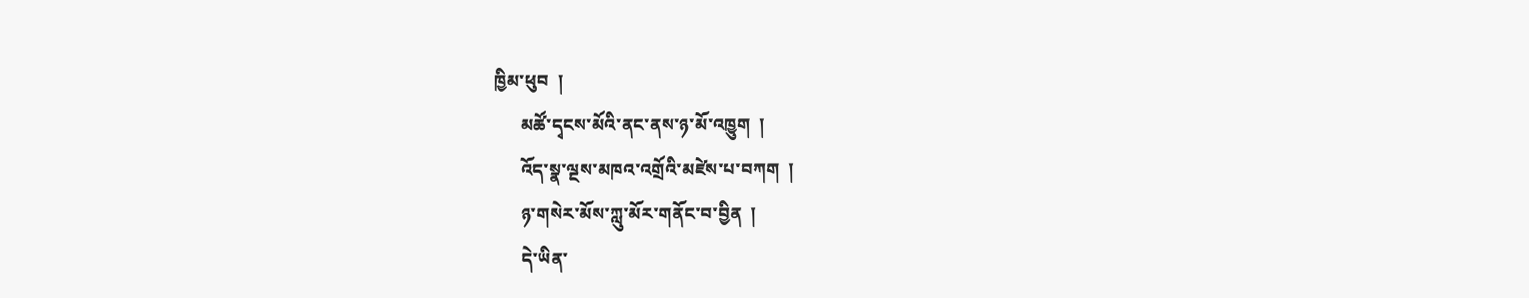ཁྱིམ་ཕུབ  །
      མཚོ་དྭངས་མོའི་ནང་ནས་ཉ་མོ་འཁྱུག  །
      འོད་སྣ་ལྔས་མཁའ་འགྲོའི་མཛེས་པ་བཀག  །
      ཉ་གསེར་མོས་ཀླུ་མོར་གནོང་བ་བྱིན  །
      དེ་ཡིན་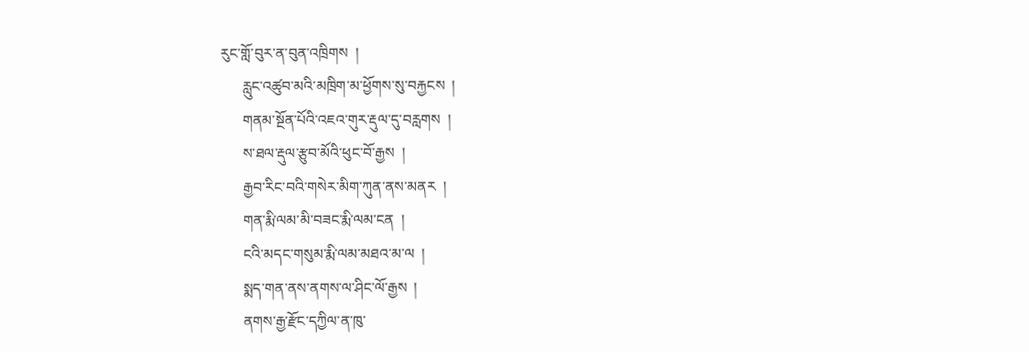རུང་གློ་བུར་ན་བུན་འཁྲིགས  །
      རླུང་འཚུབ་མའི་མཁྲིག་མ་ཕྱོགས་སུ་བརྐྱངས  །
      གནམ་སྔོན་པོའི་འཇའ་གུར་རྡུལ་དུ་བརླགས  །
      ས་ཐལ་རྡུལ་རྩུབ་མོའི་ཕུང་བོ་རྒྱས  །
      རྒྱབ་རིང་བའི་གསེར་མིག་ཀུན་ནས་མནར  །
      གན་རྨི་ལམ་མི་བཟང་རྨི་ལམ་ངན  །
      ངའི་མདང་གསུམ་རྨི་ལམ་མཐའ་མ་ལ  །
      སྨད་གན་ནས་ནགས་ལ་ཤིང་ལོ་རྒྱས  །
      ནགས་རྒྱ་རྫོང་དཀྱིལ་ན་ཁུ་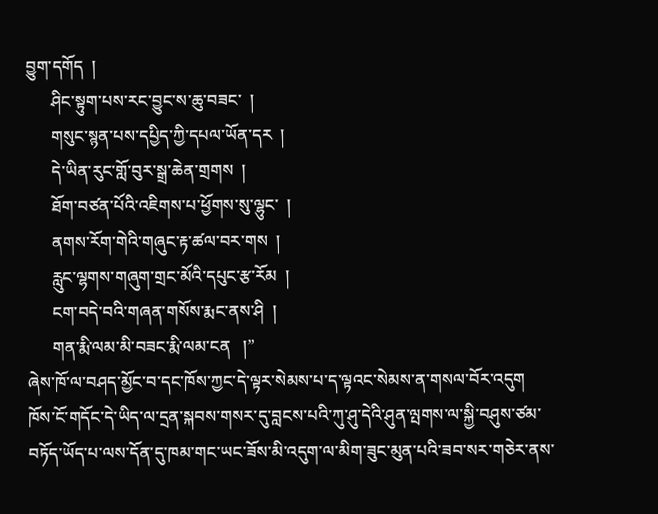བྱུག་དགོད  །
      ཤིང་སྟུག་པས་རང་བྱུང་ས་ཆུ་བཟང་  །
      གསུང་སྙན་པས་དཔྱིད་ཀྱི་དཔལ་ཡོན་དར  །
      དེ་ཡིན་རུང་གློ་བུར་སྒྲ་ཆེན་གྲགས  །
      ཐོག་བཙན་པོའི་འཇིགས་པ་ཕྱོགས་སུ་ལྷུང་  །
      ནགས་རོག་གེའི་གཞུང་རྟ་ཚལ་བར་གས  །
      རླུང་ལྷགས་གཞུག་གྲང་མོའི་དཔུང་རྩ་རོམ  །
      ངག་བདེ་བའི་གཞན་གསོས་རྨང་ནས་ཤི  །
      གན་རྨི་ལམ་མི་བཟང་རྨི་ལམ་ངན   །”
ཞེས་ཁོ་ལ་བཤད་མྱོང་བ་དང་ཁོས་ཀྱང་དེ་ལྟར་སེམས་པ་ད་ལྟའང་སེམས་ན་གསལ་བོར་འདུག  ཁོས་ངོ་གདོང་དེ་ཡིད་ལ་དྲན་སྐབས་གསར་དུ་བླངས་པའི་ཀུ་ཤུ་དེའི་ཤུན་ལྤགས་ལ་སྐྱི་བཤུས་ཙམ་བཏོད་ཡོད་པ་ལས་དོན་དུ་ཁམ་གང་ཡང་ཟོས་མི་འདུག་ལ་མིག་ཟུང་མུན་པའི་ཟབ་སར་གཅེར་ནས་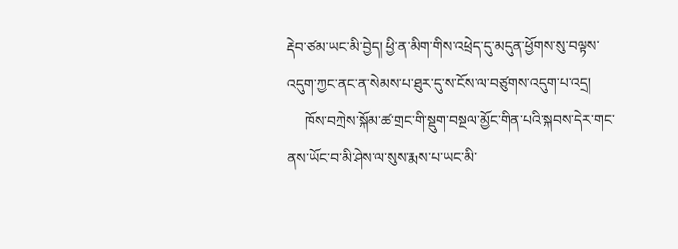རྡེབ་ཙམ་ཡང་མི་བྱེད། ཕྱི་ན་མིག་གིས་འཕྲེད་དུ་མདུན་ཕྱོགས་སུ་བལྟས་འདུག་ཀྱང་ནང་ན་སེམས་པ་ཐུར་དུ་ས་ངོས་ལ་བཙུགས་འདུག་པ་འདྲ།
     ཁོས་བཀྲེས་སྐོམ་ཚ་གྲང་གི་སྡུག་བསྔལ་མྱོང་གིན་པའི་སྐབས་དེར་གང་ནས་ཡོང་བ་མི་ཤེས་ལ་སུས་རྨས་པ་ཡང་མི་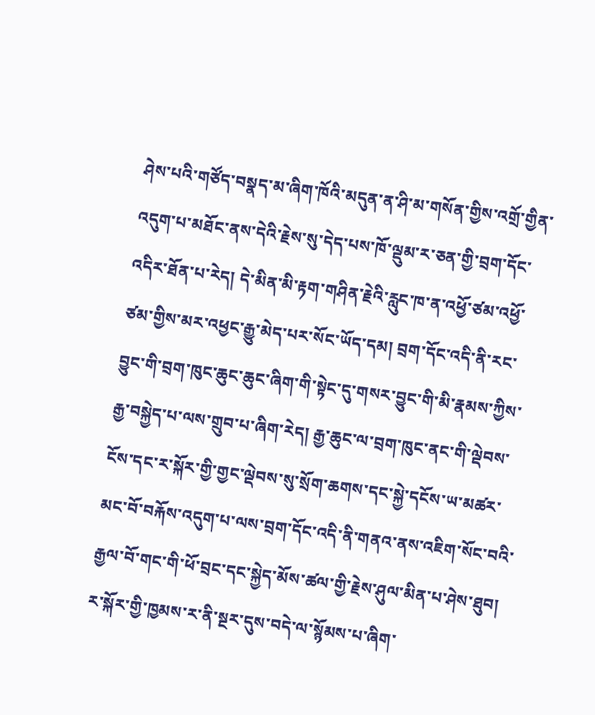ཤེས་པའི་གཙོད་བསྣད་མ་ཞིག་ཁོའི་མདུན་ན་ཤི་མ་གསོན་གྱིས་འགྲོ་གྱིན་འདུག་པ་མཐོང་ནས་དེའི་རྗེས་སུ་དེད་པས་ཁོ་ལྡུམ་ར་ཅན་གྱི་བྲག་དོང་འདིར་ཐོན་པ་རེད། དེ་མིན་མི་རྟག་གཤིན་རྗེའི་རླུང་ཁ་ན་འཕྱོ་ཙམ་འཕྱོ་ཙམ་གྱིས་མར་འཕྱང་རྒྱུ་མེད་པར་སོང་ཡོད་དམ། བྲག་དོང་འདི་ནི་རང་བྱུང་གི་བྲག་ཁུང་ཆུང་ཆུང་ཞིག་གི་སྟེང་དུ་གསར་བྱུང་གི་མི་རྣམས་ཀྱིས་རྒྱ་བསྐྱེད་པ་ལས་གྲུབ་པ་ཞིག་རེད། རྒྱ་ཆུང་ལ་བྲག་ཁུང་ནང་གི་ལྡེབས་ངོས་དང་ར་སྐོར་གྱི་གྱང་ལྡེབས་སུ་སྲོག་ཆགས་དང་སྐྱེ་དངོས་ཡ་མཚར་མང་བོ་བརྐོས་འདུག་པ་ལས་བྲག་དོང་འདི་ནི་གནའ་ནས་འཇིག་སོང་བའི་རྒྱལ་བོ་གང་གི་ཕོ་བྲང་དང་སྐྱེད་མོས་ཚལ་གྱི་རྗེས་ཤུལ་མིན་པ་ཤེས་ཐུབ། ར་སྐོར་གྱི་ཁྱམས་ར་ནི་སྔར་དུས་བདེ་ལ་སྙོམས་པ་ཞིག་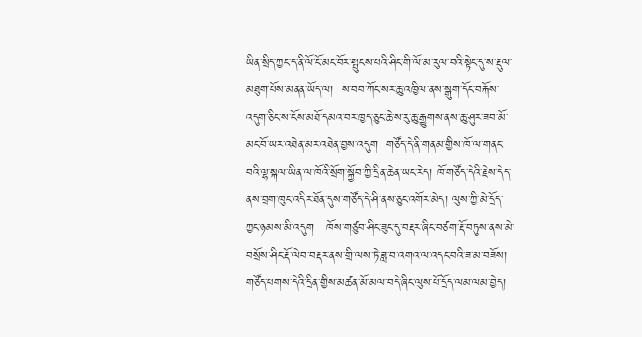ཡིན་སྲིད་ཀྱང་ད་ནི་ལོ་ངོ་མང་བོར་སྤུངས་པའི་ཤིང་གི་ལོ་མ་རུལ་བའི་སྟེང་དུ་ས་རྡུལ་མཐུག་པོས་མནན་ཡོད་ལ།  ས་བབ་ཀོང་སར་ཆུ་འཁྱིལ་ནས་སྒུག་དོང་བརྐོས་འདུག་ཅིང་ས་ངོས་མཐོ་དམའ་བར་ཁྱད་ཅུང་ཆེ་ས་རུ་ཆུ་རྒྱུགས་ནས་ཆུ་ཤུར་ཟབ་མོ་མང་བོ་ཡར་འཐེན་མར་འཐེན་བྱས་འདུག  གཙོད་དེ་ནི་གནམ་གྱིས་ཁོ་ལ་གནང་བའི་ལྷ་སྐལ་ཡིན་ལ་ཁོའི་སྲོག་སྐྱོབ་ཀྱི་དྲིན་ཆེན་ཡང་རེད། ཁོ་གཙོད་དེའི་རྗེས་དེད་ནས་བྲག་ཁུང་འདིར་ཐོན་དུས་གཙོད་དེ་ཤི་ནས་ཅུང་འགོར་མེད། ལུས་ཀྱི་མེ་དྲོད་ཀྱང་ཉམས་མི་འདུག   ཁོས་གཙུབ་ཤིང་ཟུང་དུ་བརྡར་ཞིང་བཙག་རྡོ་བཏུས་ནས་མེ་བསྲོས་ཤིང་རྡོ་ལེབ་བརྡར་ནས་གྲི་ལས་ཏེ་ཟླ་བ་འགའ་ལ་འདང་བའི་ཟ་མ་བཟོས། གཙོད་པགས་དེའི་དྲིན་གྱིས་མཚན་མོ་མལ་བདེ་ཞིང་ལུས་པོ་དྲོད་ལམ་ལམ་བྱེད།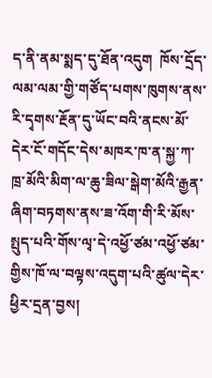ད་ནི་ནམ་སྨད་དུ་ཐོན་འདུག  ཁོས་དྲོད་ལམ་ལམ་གྱི་གཙོད་པགས་ཁུགས་ནས་རི་དྭགས་རྔོན་དུ་ཡོང་བའི་ནངས་མོ་དེར་ངོ་གདོང་དེས་མཁར་ཁ་ན་སྐྱ་ཀ་ཁྲ་མོའི་མིག་ལ་ཆུ་ཟིལ་སྒེག་མོའི་རྒྱན་ཞིག་བཏགས་ནས་ཟ་འོག་གི་རི་མོས་སྤུད་པའི་གོས་ལྭ་དེ་འཕྱོ་ཙམ་འཕྱོ་ཙམ་གྱིས་ཁོ་ལ་བལྟས་འདུག་པའི་ཚུལ་དེར་ཕྱིར་དྲན་བྱས།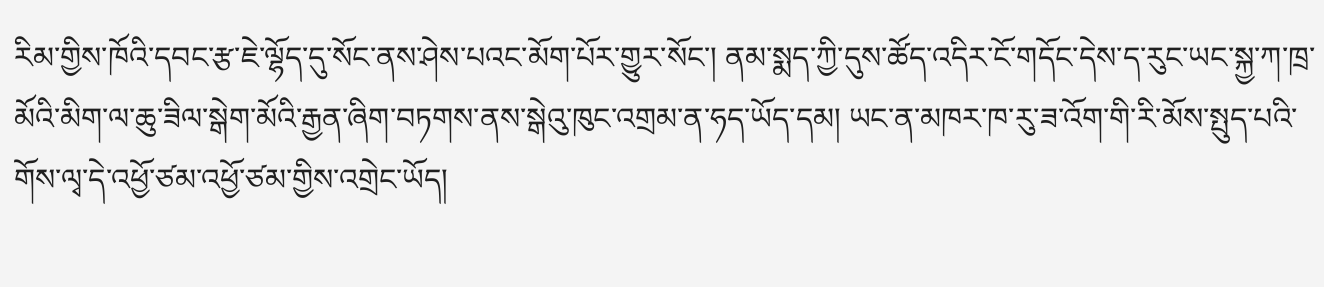རིམ་གྱིས་ཁོའི་དབང་རྩ་ཇེ་ལྷོད་དུ་སོང་ནས་ཤེས་པའང་མོག་པོར་གྱུར་སོང་། ནམ་སྨད་ཀྱི་དུས་ཚོད་འདིར་ངོ་གདོང་དེས་ད་རུང་ཡང་སྐྱ་ཀ་ཁྲ་མོའི་མིག་ལ་ཆུ་ཟིལ་སྒེག་མོའི་རྒྱན་ཞིག་བཏགས་ནས་སྒེའུ་ཁུང་འགྲམ་ན་ཧད་ཡོད་དམ། ཡང་ན་མཁར་ཁ་རུ་ཟ་འོག་གི་རི་མོས་སྤུད་པའི་གོས་ལྭ་དེ་འཕྱོ་ཙམ་འཕྱོ་ཙམ་གྱིས་འགྲེང་ཡོད།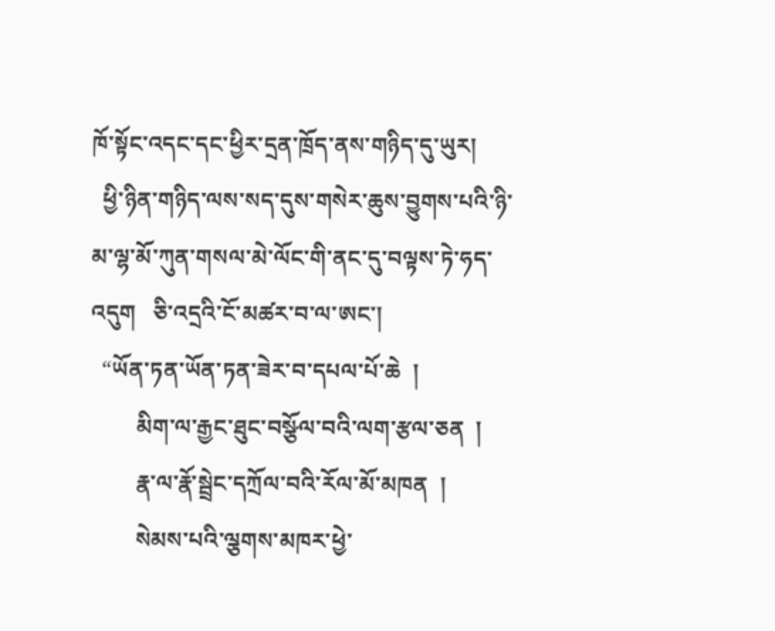ཁོ་སྟོང་འདང་དང་ཕྱིར་དྲན་ཁྲོད་ནས་གཉིད་དུ་ཡུར།
  ཕྱི་ཉིན་གཉིད་ལས་སད་དུས་གསེར་ཆུས་བྱུགས་པའི་ཉི་མ་ལྷ་མོ་ཀུན་གསལ་མེ་ལོང་གི་ནང་དུ་བལྟས་ཏེ་ཧད་འདུག   ཅི་འདྲའི་ངོ་མཚར་བ་ལ་ཨང་།
  “ཡོན་ཏན་ཡོན་ཏན་ཟེར་བ་དཔལ་པོ་ཆེ  །
        མིག་ལ་རྒྱང་ཐུང་བསྩོལ་བའི་ལག་རྩལ་ཅན  །
        རྣ་ལ་རྣོ་སྦྲེང་དཀྲོལ་བའི་རོལ་མོ་མཁན  །
        སེམས་པའི་ལྕགས་མཁར་ཕྱེ་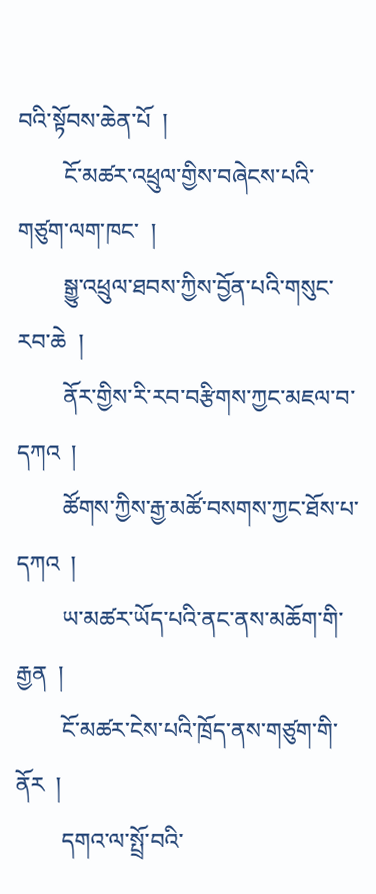བའི་སྟོབས་ཆེན་པོ  །
        ངོ་མཚར་འཕྲུལ་གྱིས་བཞེངས་པའི་གཙུག་ལག་ཁང་  །
        སྒྱུ་འཕྲུལ་ཐབས་ཀྱིས་བྱོན་པའི་གསུང་རབ་ཆེ  །
        ནོར་གྱིས་རི་རབ་བརྩིགས་ཀྱང་མཇལ་བ་དཀའ  །
        ཚོགས་ཀྱིས་རྒྱ་མཚོ་བསགས་ཀྱང་ཐོས་པ་དཀའ  །
        ཡ་མཚར་ཡོད་པའི་ནང་ནས་མཆོག་གི་རྒྱན  །
        ངོ་མཚར་ངེས་པའི་ཁྲོད་ནས་གཙུག་གི་ནོར  །
        དགའ་ལ་སྤྲོ་བའི་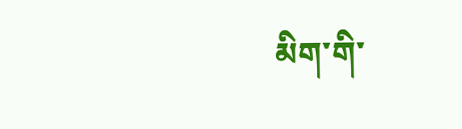མིག་གི་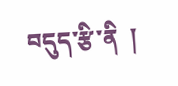བདུད་རྩི་ནི  །